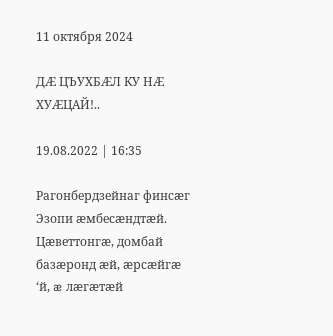11 октября 2024

ДÆ ЦЪУХБÆЛ КУ НÆ ХУÆЦАЙ!..

19.08.2022 | 16:35

Рагонбердзейнаг финсæг Эзопи æмбесæндтæй. Цæветтонгæ, домбай базæронд æй, æрсæйгæ ‘й, æ лæгæтæй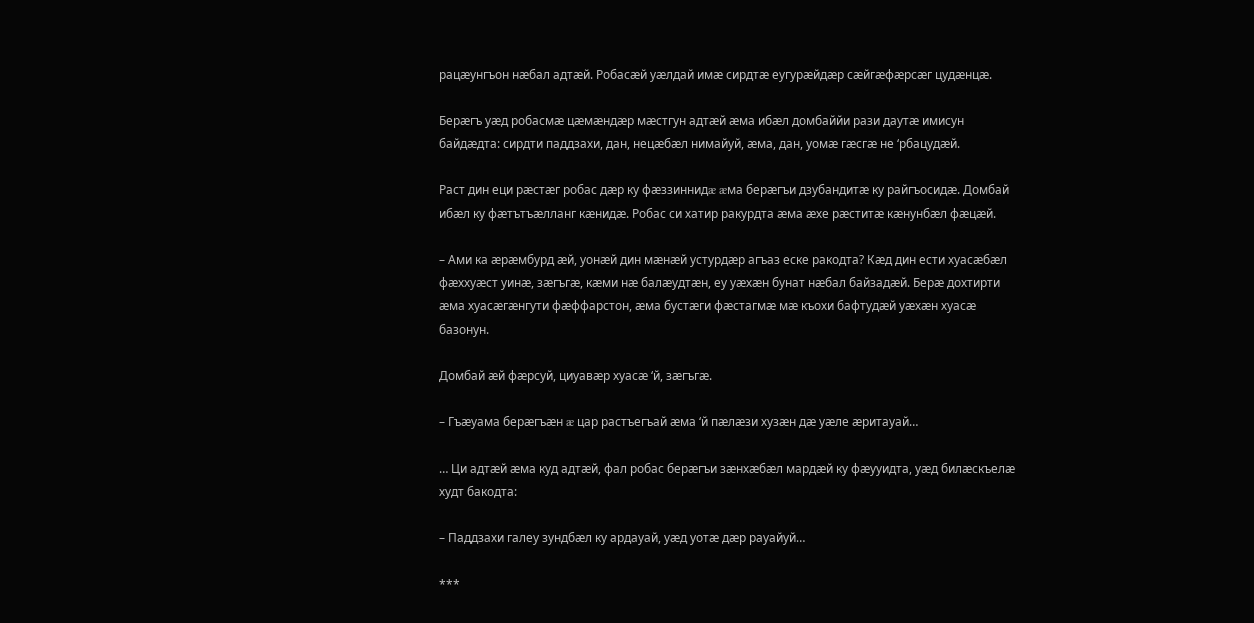рацæунгъон нæбал адтæй. Робасæй уæлдай имæ сирдтæ еугурæйдæр сæйгæфæрсæг цудæнцæ.

Берæгъ уæд робасмæ цæмæндæр мæстгун адтæй æма ибæл домбаййи рази даутæ имисун байдæдта: сирдти паддзахи, дан, нецæбæл нимайуй, æма, дан, уомæ гæсгæ не ‘рбацудæй.

Раст дин еци рæстæг робас дæр ку фæззиннидæ æма берæгъи дзубандитæ ку райгъосидæ. Домбай ибæл ку фæтътъæлланг кæнидæ. Робас си хатир ракурдта æма æхе рæститæ кæнунбæл фæцæй.

– Ами ка æрæмбурд æй, уонæй дин мæнæй устурдæр агъаз еске ракодта? Кæд дин ести хуасæбæл фæххуæст уинæ, зæгъгæ, кæми нæ балæудтæн, еу уæхæн бунат нæбал байзадæй. Берæ дохтирти æма хуасæгæнгути фæффарстон, æма бустæги фæстагмæ мæ къохи бафтудæй уæхæн хуасæ базонун.

Домбай æй фæрсуй, циуавæр хуасæ ‘й, зæгъгæ.

– Гъæуама берæгъæн æ цар растъегъай æма ‘й пæлæзи хузæн дæ уæле æритауай…

… Ци адтæй æма куд адтæй, фал робас берæгъи зæнхæбæл мардæй ку фæууидта, уæд билæскъелæ худт бакодта:

– Паддзахи галеу зундбæл ку ардауай, уæд уотæ дæр рауайуй…

***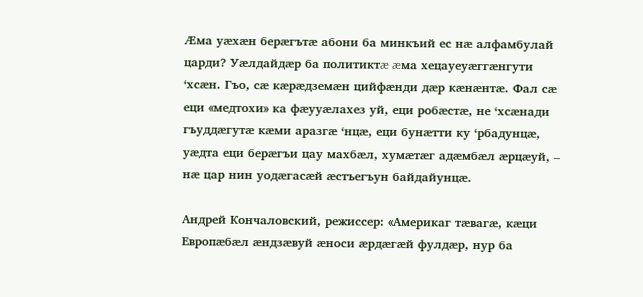Æма уæхæн берæгътæ абони ба минкъий ес нæ алфамбулай царди? Уæлдайдæр ба политиктæ æма хецауеуæггæнгути ‘хсæн. Гъо, сæ кæрæдземæн цийфæнди дæр кæнæнтæ. Фал сæ еци «медтохи» ка фæууæлахез уй, еци робæстæ, не ‘хсæнади гъуддæгутæ кæми аразгæ ‘нцæ, еци бунæтти ку ‘рбадунцæ, уæдта еци берæгъи цау махбæл, хумæтæг адæмбæл æрцæуй, – нæ цар нин уодæгасæй æстъегъун байдайунцæ.

Андрей Кончаловский, режиссер: «Америкаг тæвагæ, кæци Европæбæл æндзæвуй æноси æрдæгæй фулдæр, нур ба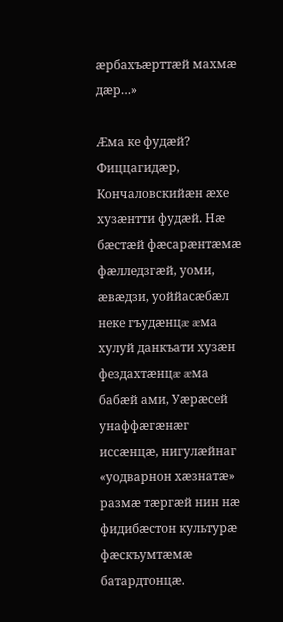æрбахъæрттæй махмæ дæр…»

Æма ке фудæй? Фиццагидæр, Кончаловскийæн æхе хузæнтти фудæй. Нæ бæстæй фæсарæнтæмæ фæлледзгæй, уоми, æвæдзи, уоййасæбæл неке гъудæнцæ æма хулуй данкъати хузæн фездахтæнцæ æма бабæй ами, Уæрæсей унаффæгæнæг иссæнцæ, нигулæйнаг «уодварнон хæзнатæ» размæ тæргæй нин нæ фидибæстон культурæ фæскъумтæмæ батардтонцæ.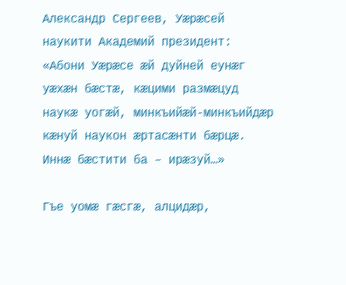Александр Сергеев, Уæрæсей наукити Академий президент: «Абони Уæрæсе æй дуйней еунæг уæхæн бæстæ, кæцими размæцуд наукæ уогæй, минкъийæй-минкъийдæр кæнуй наукон æртасæнти бæрцæ. Иннæ бæстити ба – ирæзуй…»

Гъе уомæ гæсгæ, алцидæр,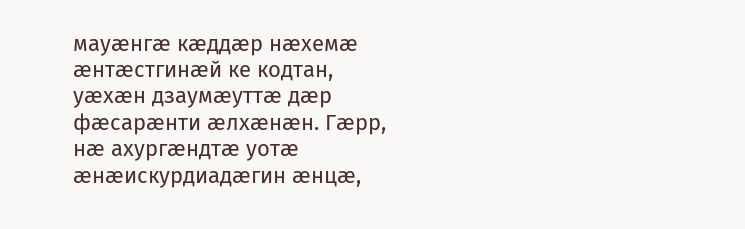мауæнгæ кæддæр нæхемæ æнтæстгинæй ке кодтан, уæхæн дзаумæуттæ дæр фæсарæнти æлхæнæн. Гæрр, нæ ахургæндтæ уотæ æнæискурдиадæгин æнцæ,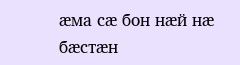æма сæ бон нæй нæ бæстæн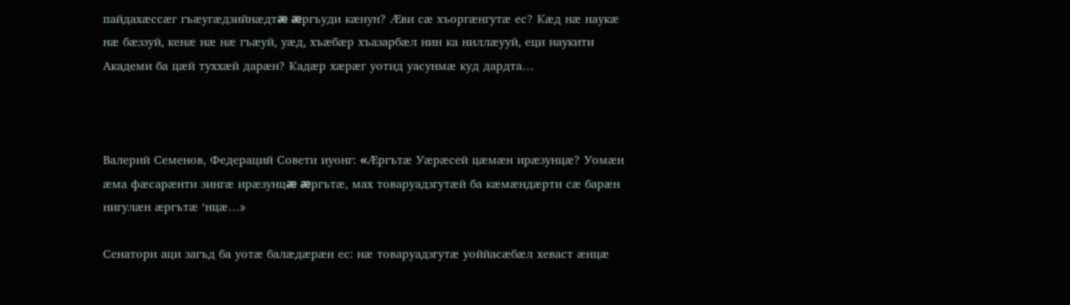пайдахæссæг гъæугæдзийнæдтæ æргъуди кæнун? Æви сæ хъоргæнгутæ ес? Кæд нæ наукæ нæ бæззуй, кенæ нæ нæ гъæуй, уæд, хъæбæр хъазарбæл нин ка ниллæууй, еци наукити Академи ба цæй туххæй дарæн? Кадæр хæрæг уотид уасунмæ куд дардта…



Валерий Семенов, Федераций Совети иуонг: «Æргътæ Уæрæсей цæмæн ирæзунцæ? Уомæн æма фæсарæнти зингæ ирæзунцæ æргътæ, мах товаруадзгутæй ба кæмæндæрти сæ барæн нигулæн æргътæ ‘нцæ…»

Сенатори аци загъд ба уотæ балæдæрæн ес: нæ товаруадзгутæ уоййасæбæл хеваст æнцæ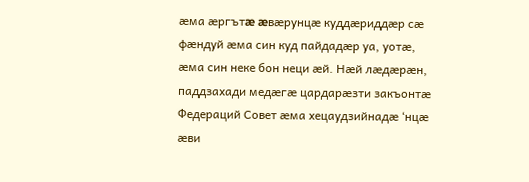æма æргътæ æвæрунцæ куддæриддæр сæ фæндуй æма син куд пайдадæр уа, уотæ, æма син неке бон неци æй. Нæй лæдæрæн, паддзахади медæгæ цардарæзти закъонтæ Федераций Совет æма хецаудзийнадæ ‘нцæ æви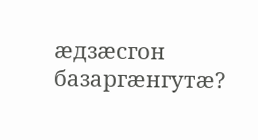æдзæсгон базаргæнгутæ?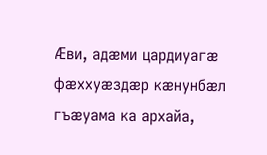Æви, адæми цардиуагæ фæххуæздæр кæнунбæл гъæуама ка архайа,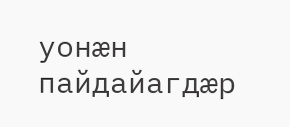уонæн пайдайагдæр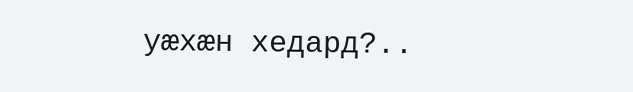уæхæн хедард?..